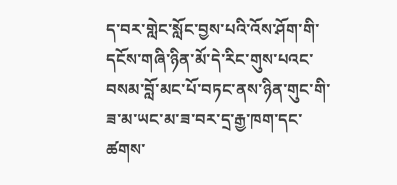ད་བར་གླེང་སློང་བྱས་པའི་འོས་ཤོག་གི་དངོས་གཞི་ཉིན་མོ་དེ་རིང་གུས་པའང་བསམ་བློ་མང་པོ་བཏང་ནས་ཉིན་གུང་གི་ཟ་མ་ཡང་མ་ཟ་བར་དྲ་རྒྱ་ཁག་དང་ཚགས་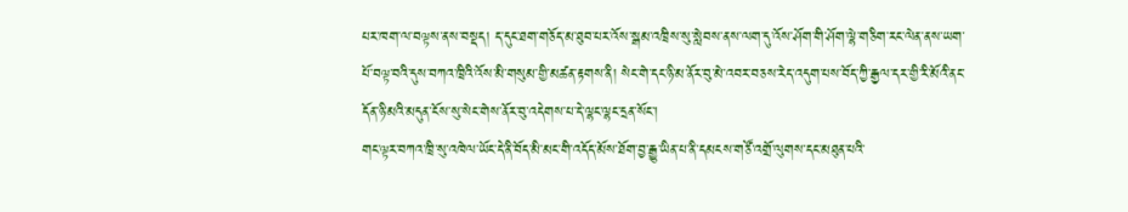པར་ཁག་ལ་བལྟས་ནས་བསྡད། ད་དུང་ཐག་གཅོད་མ་ཐུབ་པར་འོས་སྒམ་འཁྲིས་སུ་སླེབས་ནས་ལག་དུ་འོས་ཤོག་གི་ཤོག་ལྷེ་གཅིག་རང་ལེན་ནས་ཡག་པོ་བལྟ་བའི་དུས་བཀའ་ཁྲིའི་འོས་མི་གསུམ་གྱི་མཚན་རྟགས་ནི། སེང་གེ་དང་ཉི་མ་ནོར་བུ་མེ་འབར་བཅས་རེད་འདུག་པས་བོད་ཀྱི་རྒྱལ་དར་གྱི་རི་མོའི་ནང་དོན་ཉི་མའི་མདུན་ངོས་སུ་སེང་གེས་ནོར་བུ་འདེགས་པ་དེ་ལྷང་ལྷང་དྲན་སོང་།
གང་ལྟར་བཀའ་ཁྲི་སུ་འཁེལ་ཡོང་དེ་ནི་བོད་མི་མང་གི་འདོད་མོས་ཐོག་བྱ་རྒྱུ་ཡིན་པ་ནི་དམངས་གཙོ་འགྲོ་ལུགས་དང་མཐུན་པའི་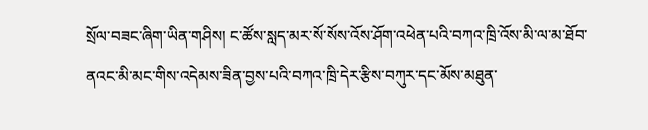སྲོལ་བཟང་ཞིག་ཡིན་གཤིས། ང་ཚོས་སླད་མར་སོ་སོས་འོས་ཤོག་འཕེན་པའི་བཀའ་ཁྲི་འོས་མི་ལ་མ་ཐོབ་ནའང་མི་མང་གིས་འདེམས་ཟིན་བྱས་པའི་བཀའ་ཁྲི་དེར་རྩིས་བཀུར་དང་མོས་མཐུན་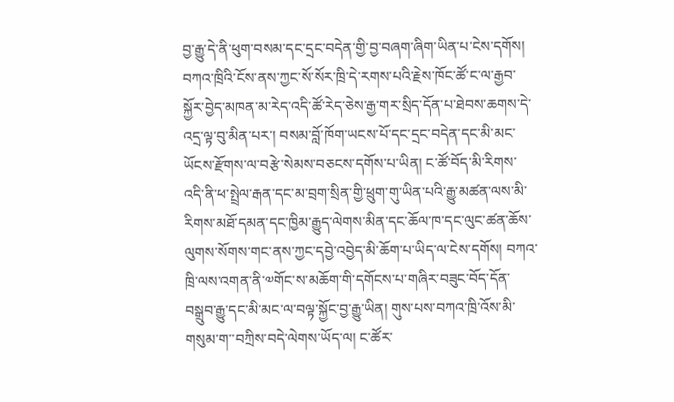བྱ་རྒྱུ་དེ་ནི་ཕུག་བསམ་དང་དྲང་བདེན་གྱི་བྱ་བཞག་ཞིག་ཡིན་པ་ངེས་དགོས། བཀའ་ཁྲིའི་ངོས་ནས་ཀྱང་སོ་སོར་ཁྲི་དེ་རགས་པའི་རྗེས་ཁོང་ཚོ་ང་ལ་རྒྱབ་སྐྱོར་བྱེད་མཁན་མ་རེད་འདི་ཚོ་རེད་ཅེས་རྒྱ་གར་སྲིད་དོན་པ་ཐེབས་ཆགས་དེ་འདྲ་ལྟ་བུ་མིན་པར་། བསམ་བློ་ཁོག་ཡངས་པོ་དང་དྲང་བདེན་དང་མི་མང་ཡོངས་རྫོགས་ལ་བརྩེ་སེམས་བཅངས་དགོས་པ་ཡིན། ང་ཚོ་བོད་མི་རིགས་འདི་ནི་ཕ་སྤྲེལ་རྒན་དང་མ་བྲག་སྲིན་གྱི་ཕྲུག་གུ་ཡིན་པའི་རྒྱུ་མཚན་ལས་མི་རིགས་མཐོ་དམན་དང་ཁྱིམ་རྒྱུད་ལེགས་མིན་དང་ཆོལ་ཁ་དང་ལུང་ཚན་ཆོས་ལུགས་སོགས་གང་ནས་ཀྱང་དབྱེ་འབྱེད་མི་ཆོག་པ་ཡིད་ལ་ངེས་དགོས། བཀའ་ཁྲི་ལས་འགན་ནི་༧གོང་ས་མཆོག་གི་དགོངས་པ་གཞིར་བཟུང་བོད་དོན་བསྒྲུབ་རྒྱུ་དང་མི་མང་ལ་བལྟ་སྐྱོང་བྱ་རྒྱུ་ཡིན། གུས་པས་བཀའ་ཁྲི་འོས་མི་གསུམ་ག་་བཀྲིས་བདེ་ལེགས་ཡོད་ལ། ང་ཚོར་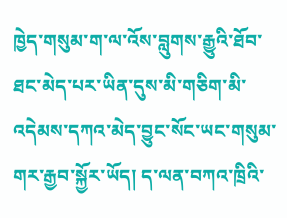ཁྱེད་གསུམ་ག་ལ་འོས་བླུགས་རྒྱུའི་ཐོབ་ཐང་མེད་པར་ཡིན་དུས་མི་གཅིག་མི་འདེམས་དཀའ་མེད་བྱུང་སོང་ཡང་གསུམ་གར་རྒྱབ་སྐྱོར་ཡོད། ད་ལན་བཀའ་ཁྲིའི་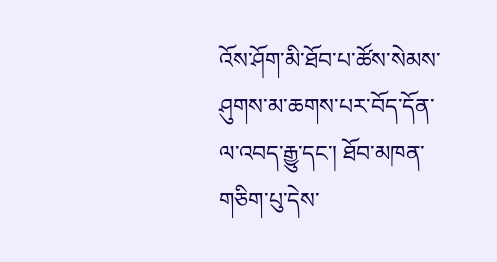འོས་ཤོག་མི་ཐོབ་པ་ཚོས་སེམས་ཤུགས་མ་ཆགས་པར་བོད་དོན་ལ་འབད་རྒྱུ་དང་། ཐོབ་མཁན་གཅིག་པུ་དེས་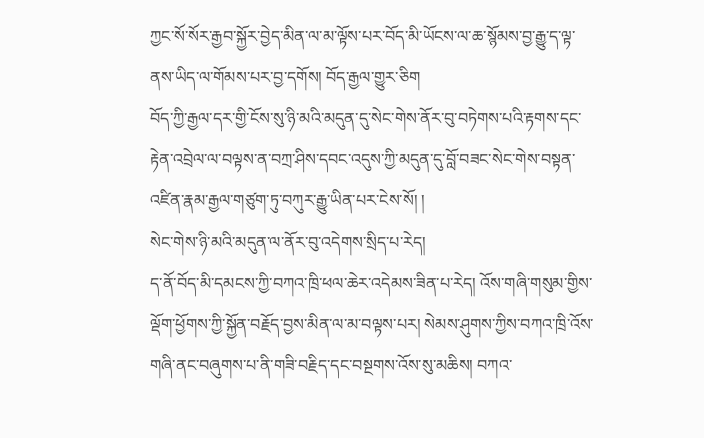ཀྱང་སོ་སོར་རྒྱབ་སྐྱོར་བྱེད་མིན་ལ་མ་ལྟོས་པར་བོད་མི་ཡོངས་ལ་ཆ་སྙོམས་བྱ་རྒྱུ་ད་ལྟ་ནས་ཡིད་ལ་གོམས་པར་བྱ་དགོས། བོད་རྒྱལ་གྱུར་ཅིག
བོད་ཀྱི་རྒྱལ་དར་གྱི་ངོས་སུ་ཉི་མའི་མདུན་དུ་སེང་གེས་ནོར་བུ་བཏེགས་པའི་རྟགས་དང་རྟེན་འབྲེལ་ལ་བལྟས་ན་བཀྲ་ཤིས་དབང་འདུས་ཀྱི་མདུན་དུ་བློ་བཟང་སེང་གེས་བསྟན་འཛིན་རྣམ་རྒྱལ་གཙུག་ཏུ་བཀུར་རྒྱུ་ཡིན་པར་ངེས་སོ། །
སེང་གེས་ཉི་མའི་མདུན་ལ་ནོར་བུ་འདེགས་སྲིད་པ་རེད།
ད་ནོ་བོད་མི་དམངས་ཀྱི་བཀའ་ཁྲི་ཕལ་ཆེར་འདེམས་ཟིན་པ་རེད། འོས་གཞི་གསུམ་གྱིས་ལྡོག་ཕྱོགས་ཀྱི་སྐྱོན་བརྗོད་བྱས་མིན་ལ་མ་བལྟས་པར། སེམས་ཤུགས་ཀྱིས་བཀའ་ཁྲི་འོས་གཞི་ནང་བཞུགས་པ་ནི་གཟི་བརྗིད་དང་བསྔགས་འོས་སུ་མཆིས། བཀའ་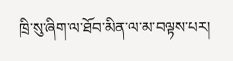ཁྲི་སུ་ཞིག་ལ་ཐོབ་མིན་ལ་མ་བལྟས་པར།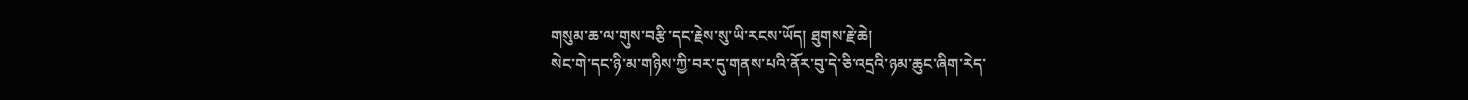གསུམ་ཆ་ལ་གུས་བརྩི་དང་རྗེས་སུ་ཡི་རངས་ཡོད། ཐུགས་རྗེ་ཆེ།
སེང་གེ་དང་ཉི་མ་གཉིས་ཀྱི་བར་དུ་གནས་པའི་ནོར་བུ་དེ་ཅི་འདྲའི་ཉམ་ཆུང་ཞིག་རེད་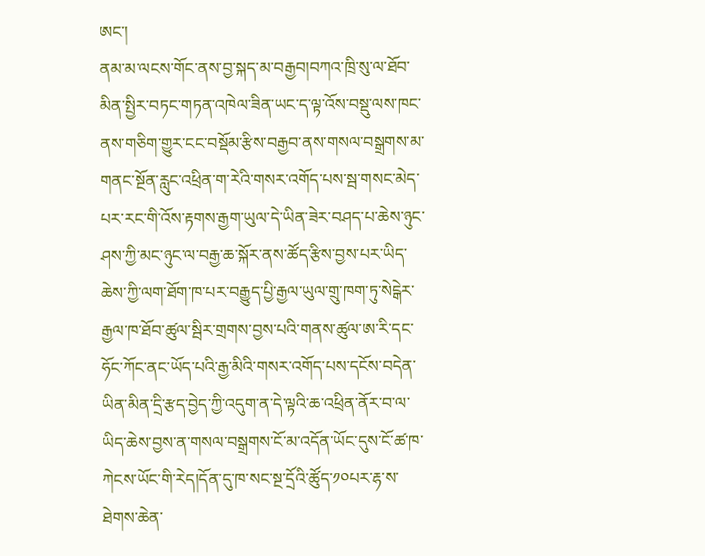ཨང་།
ནམ་མ་ལངས་གོང་ནས་བྱ་སྐད་མ་བརྒྱབ།བཀའ་ཁྲི་སུ་ལ་ཐོབ་མིན་སྤྱིར་བཏང་གཏན་འཁེལ་ཟིན་ཡང་ད་ལྟ་འོས་བསྡུ་ལས་ཁང་ནས་གཅིག་གྱུར་ངང་བསྡོམ་རྩིས་བརྒྱབ་ནས་གསལ་བསྒྲགས་མ་གནང་སྔོན་རླུང་འཕྲིན་ག་རེའི་གསར་འགོད་པས་སྦ་གསང་མེད་པར་རང་གི་འོས་རྟགས་རྒྱག་ཡུལ་དེ་ཡིན་ཟེར་བཤད་པ་ཆེས་ཉུང་ཤས་ཀྱི་མང་ཉུང་ལ་བརྒྱ་ཆ་སྐོར་ནས་ཚོད་རྩིས་བྱས་པར་ཡིད་ཆེས་ཀྱི་ལག་ཐོག་ཁ་པར་བརྒྱུད་པྱི་རྒྱལ་ཡུལ་གྲུ་ཁག་ཏུ་སེངྒེར་རྒྱལ་ཁ་ཐོབ་ཚུལ་སྦིར་གྲགས་བྱས་པའི་གནས་ཚུལ་ཨ་རི་དང་ཧོང་ཀོང་ནང་ཡོད་པའི་རྒྱ་མིའི་གསར་འགོད་པས་དངོས་བདེན་ཡིན་མིན་དྲི་རྩད་བྱེད་ཀྱི་འདུག་ན་དེ་ལྟའི་ཆ་འཕྲིན་ནོར་བ་ལ་ཡིད་ཆེས་བྱས་ན་གསལ་བསྒྲགས་ངོ་མ་འདོན་ཡོང་དུས་ངོ་ཚ་ཁ་ཀེངས་ཡོང་གི་རེད།དོན་དུ་ཁ་སང་སྔ་དྲོའི་ཚོུད་༡༠པར་རྷ་ས་ཐེགས་ཆེན་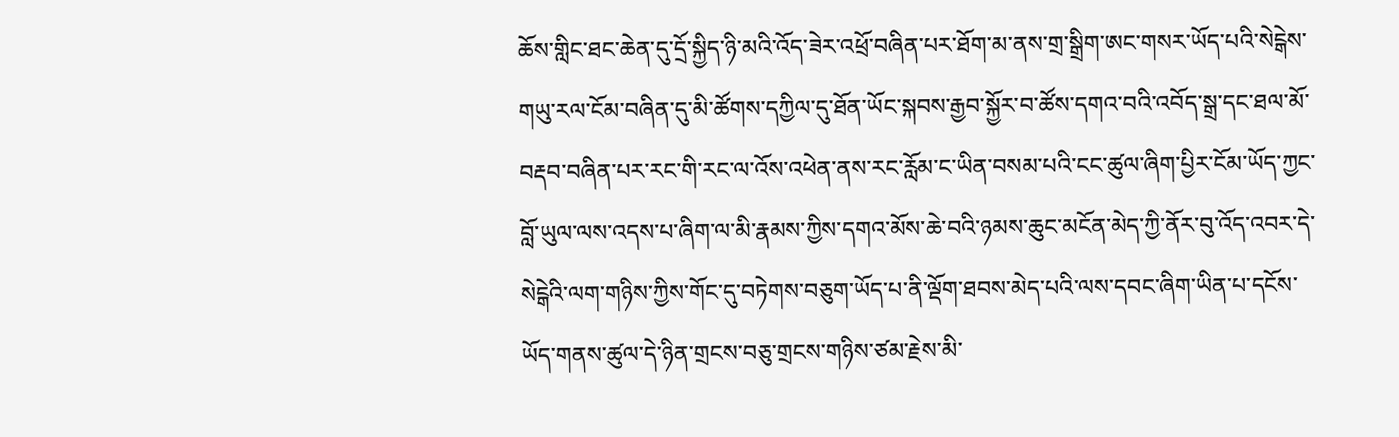ཆོས་གླིང་ཐང་ཆེན་དུ་དྲོ་སྐྱིད་ཉི་མའི་འོད་ཟེར་འཕྲོ་བཞིན་པར་ཐོག་མ་ནས་གྲ་སྒྲིག་ཨང་གསར་ཡོད་པའི་སེངྒེས་གཡུ་རལ་ངོམ་བཞིན་དུ་མི་ཚོགས་དཀྱིལ་དུ་ཐོན་ཡོང་སྐབས་རྒྱབ་སྐྱོར་བ་ཚོས་དགའ་བའི་འབོད་སྒྲ་དང་ཐལ་མོ་བརྡབ་བཞིན་པར་རང་གི་རང་ལ་འོས་འཕེན་ནས་རང་རློམ་ང་ཡིན་བསམ་པའི་ངང་ཚུལ་ཞིག་པྱིར་ངོམ་ཡོད་ཀྱང་བློ་ཡུལ་ལས་འདས་པ་ཞིག་ལ་མི་རྣམས་ཀྱིས་དགའ་མོས་ཆེ་བའི་ཉམས་ཆུང་མངོན་མེད་ཀྱི་ནོར་བུ་འོད་འབར་དེ་སེངྒེའི་ལག་གཉིས་ཀྱིས་གོང་དུ་བཏེགས་བཅུག་ཡོད་པ་ནི་ལྡོག་ཐབས་མེད་པའི་ལས་དབང་ཞིག་ཡིན་པ་དངོས་ཡོད་གནས་ཚུལ་དེ་ཉིན་གྲངས་བཅུ་གྲངས་གཉིས་ཙམ་རྗེས་མི་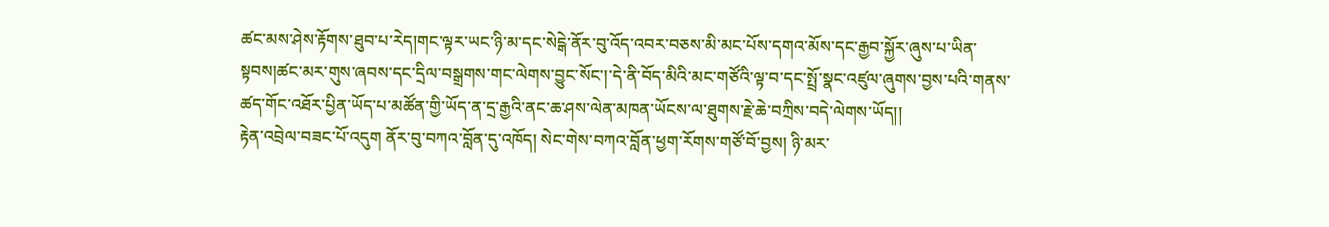ཚང་མས་ཤེས་རྟོགས་ཐུབ་པ་རེད།གང་ལྟར་ཡང་ཉི་མ་དང་སེངྒེ་ནོར་བུ་འོད་འབར་བཅས་མི་མང་པོས་དགའ་མོས་དང་རྒྱབ་སྐྱོར་ཞུས་པ་ཡིན་སྟབས།ཚང་མར་གུས་ཞབས་དང་དྲིལ་བསྒྲགས་གང་ལེགས་བྱུང་སོང་།་དེ་ནི་བོད་མིའི་མང་གཙོའི་ལྟ་བ་དང་སྤྲོ་སྣང་འཛུལ་ཞུགས་བྱས་པའི་གནས་ཚད་གོང་འཐོར་པྱིན་ཡོད་པ་མཚོན་གྱི་ཡོད་ན་དྲ་རྒྱའི་ནང་ཆ་ཤས་ལེན་མཁན་ཡོངས་ལ་ཐུགས་རྗེ་ཆེ་བཀྲིས་བདེ་ལེགས་ཡོད།།
རྟེན་འབྲེལ་བཟང་པོ་འདུག ནོར་བུ་བཀའ་བློན་དུ་འཁོད། སེང་གེས་བཀའ་བློན་ཕྱག་རོགས་གཙོ་བོ་བྱས། ཉི་མར་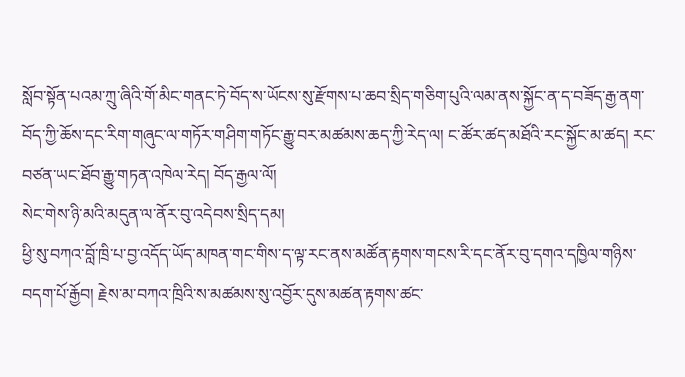སློབ་སྟོན་པའམ་ཀྲུ་ཞིའི་གོ་མིང་གནང་ཏེ་བོད་ས་ཡོངས་སུ་རྫོགས་པ་ཆབ་སྲིད་གཅིག་པུའི་ལམ་ནས་སྐྱོང་ན་ད་བཟོད་རྒྱ་ནག་བོད་ཀྱི་ཆོས་དང་རིག་གཞུང་ལ་གཏོར་གཤིག་གཏོང་རྒྱུ་བར་མཚམས་ཆད་ཀྱི་རེད་ལ། ང་ཚོར་ཚད་མཐོའི་རང་སྐྱོང་མ་ཚད། རང་བཙན་ཡང་ཐོབ་རྒྱུ་གཏན་འཁེལ་རེད། བོད་རྒྱལ་ལོ།
སེང་གེས་ཉི་མའི་མདུན་ལ་ནོར་བུ་འདེབས་སྲིད་དམ།
ཕྱི་སུ་བཀའ་བློ་ཁྲི་པ་བྱ་འདོད་ཡོད་མཁན་གང་གིས་ད་ལྟ་རང་ནས་མཚོན་རྟགས་གངས་རི་དང་ནོར་བུ་དགའ་དཁྱིལ་གཉིས་བདག་པོ་རྒྱོབ། རྗེས་མ་བཀའ་ཁྲིའི་ས་མཚམས་སུ་འབྱོར་དུས་མཚན་རྟགས་ཚང་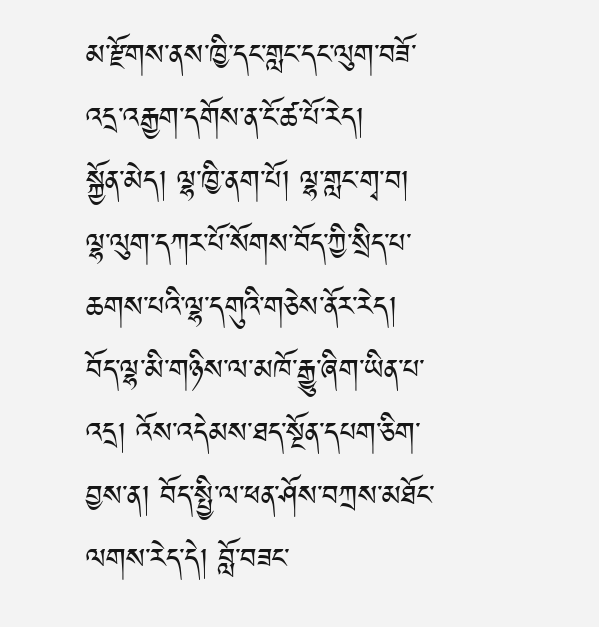མ་རྫོགས་ནས་ཁྱི་དང་གླང་དང་ལུག་བཟོ་འདྲ་འརྒྱག་དགོས་ན་ངོ་ཚ་པོ་རེད།
སྐྱོན་མེད། ལྷ་ཁྱི་ནག་པོ། ལྷ་གླང་གྭ་བ། ལྷ་ལུག་དཀར་པོ་སོགས་བོད་ཀྱི་སྲིད་པ་ཆགས་པའི་ལྷ་དགུའི་གཅེས་ནོར་རེད། བོད་ལྷ་མི་གཉིས་ལ་མཁོ་རྒྱུ་ཞིག་ཡིན་པ་འདྲ། འོས་འདེམས་ཐད་སྔོན་དཔག་ཅིག་བྱས་ན། བོད་སྤྱི་ལ་ཕན་ཤོས་བཀྲས་མཐོང་ལགས་རེད་དེ། བློ་བཟང་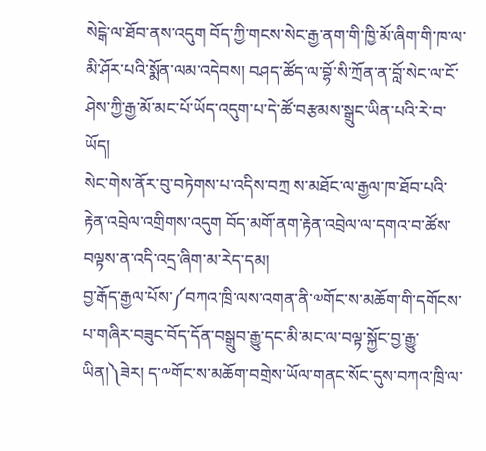སེངྒེ་ལ་ཐོབ་ནས་འདུག བོད་ཀྱི་གངས་སེང་རྒྱ་ནག་གི་ཁྱི་མོ་ཞིག་གི་ཁ་ལ་མི་ཤོར་པའི་སྨོན་ལམ་འདེབས། བཤད་ཚོད་ལ་བྷོ་སི་ཀྲོན་ན་བློ་སེང་ལ་ངོ་ཤེས་ཀྱི་རྒྱ་མོ་མང་པོ་ཡོད་འདུག་པ་དེ་ཚོ་བརྩམས་སྒྲུང་ཡིན་པའི་རེ་བ་ཡོད།
སེང་གེས་ནོར་བུ་བཏེགས་པ་འདིས་བཀྲ ས་མཐོང་ལ་རྒྱལ་ཁ་ཐོབ་པའི་རྟེན་འབྲེལ་འགྲིགས་འདུག བོད་མགོ་ནག་རྟེན་འབྲེལ་ལ་དགའ་བ་ཚོས་བལྟས་ན་འདི་འདྲ་ཞིག་མ་རེད་དམ།
བྱ་རྒོད་རྒྱལ་པོས་༼བཀའ་ཁྲི་ལས་འགན་ནི་༧གོང་ས་མཆོག་གི་དགོངས་པ་གཞིར་བཟུང་བོད་དོན་བསྒྲུབ་རྒྱུ་དང་མི་མང་ལ་བལྟ་སྐྱོང་བྱ་རྒྱུ་ཡིན།༽ཟེར། ད་༸གོང་ས་མཆོག་བགྲེས་ཡོལ་གནང་སོང་དུས་བཀའ་ཁྲི་ལ་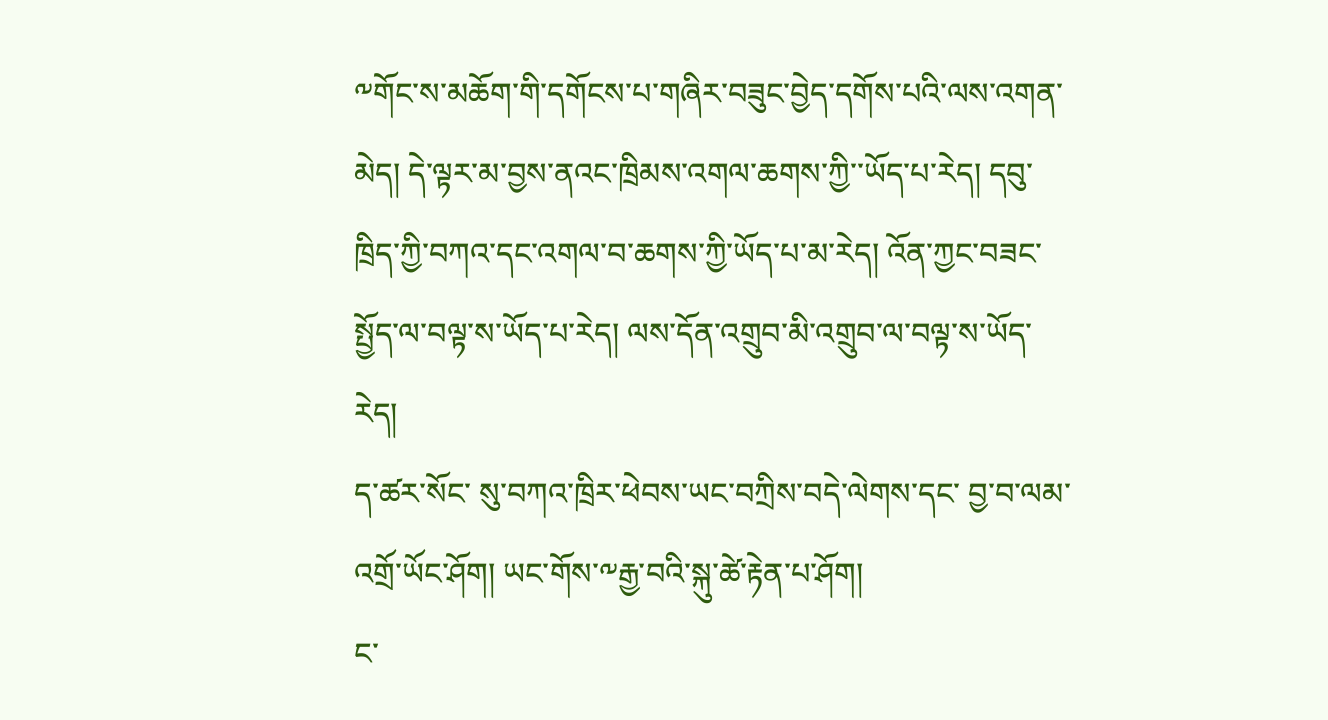༸གོང་ས་མཆོག་གི་དགོངས་པ་གཞིར་བཟུང་བྱེད་དགོས་པའི་ལས་འགན་མེད། དེ་ལྟར་མ་བྱས་ནའང་ཁྲིམས་འགལ་ཆགས་ཀྱི་་ཡོད་པ་རེད། དབུ་ཁྲིད་ཀྱི་བཀའ་དང་འགལ་བ་ཆགས་ཀྱི་ཡོད་པ་མ་རེད། འོན་ཀྱང་བཟང་སྤྱོད་ལ་བལྟ་ས་ཡོད་པ་རེད། ལས་དོན་འགྲུབ་མི་འགྲུབ་ལ་བལྟ་ས་ཡོད་རེད།
ད་ཚར་སོང་ སུ་བཀའ་ཁྲིར་ཕེབས་ཡང་བཀྲིས་བདེ་ལེགས་དང་ བྱ་བ་ལམ་འགྲོ་ཡོང་ཤོག། ཡང་གོས་༸རྒྱ་བའི་སྐུ་ཚེ་རྟེན་པ་ཤོག།
ང་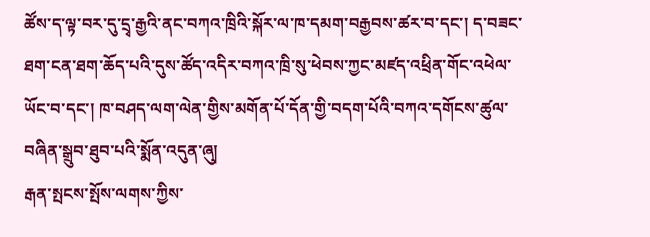ཚོས་ད་ལྟ་བར་དུ་དྲྭ་རྒྱའི་ནང་བཀའ་ཁྲིའི་སྐོར་ལ་ཁ་དམག་བརྒྱབས་ཚར་བ་དང་། ད་བཟང་ཐག་ངན་ཐག་ཆོད་པའི་དུས་ཚོད་འདིར་བཀའ་ཁྲི་སུ་ཕེབས་ཀྱང་མཛད་འཕྲིན་གོང་འཕེལ་ཡོང་བ་དང་། ཁ་བཤད་ལག་ལེན་གྱིས་མགོན་པོ་དོན་གྱི་བདག་པོའི་བཀའ་དགོངས་ཚུལ་བཞིན་སྒྲུབ་ཐུབ་པའི་སྨོན་འདུན་ཞུ།
རྒན་སྤངས་སྤོས་ལགས་ཀྱིས་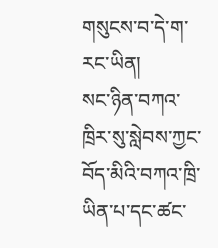གསུངས་བ་དེ་ག་རང་ཡིན།
སང་ཉིན་བཀའ་ཁྲིར་སུ་སླེབས་ཀྱང་བོད་མིའི་བཀའ་ཁྲི་ཡིན་པ་དང་ཚང་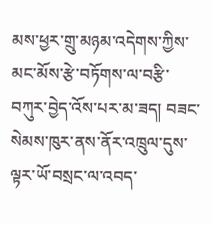མས་ཕྱར་གྲུ་མཉམ་འདེགས་ཀྱིས་མང་མོས་རྩེ་བཏོགས་ལ་བརྩི་བཀུར་བྱེད་འོས་པར་མ་ཟད། བཟང་སེམས་ཁུར་ནས་ནོར་འཁྲུལ་དུས་ལྟར་ཡོ་བསྲང་ལ་འབད་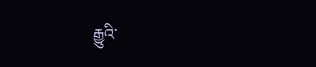རྒྱུའི་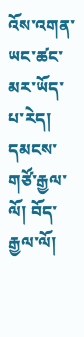འོས་འགན་ཡང་ཚང་མར་ཡོད་པ་རེད། དམངས་གཙོ་རྒྱལ་ལོ། བོད་རྒྱལ་ལོ།